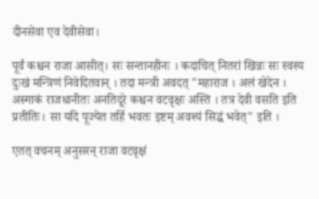दीनसेवा एव देवीसेवा।

पूर्वं कश्चन राजा आसीत्। सः सन्तानहीनः । कदाचित् नितरां खिन्नः सः स्वस्य दुःखं मन्त्रिणं निवेदितवान् । तदा मन्त्री अवदत् "महाराज । अलं खेदेन । अस्माकं राजधानीतः अनतिदूरे कश्चन वटवृक्षः अस्ति । तत्र देवी वसति इति प्रतीतिः। सा यदि पूज्येत तर्हि भवतः इष्टम् अवश्यं सिद्धं भवेत्" इति ।

एतत् वचनम् अनुसरन् राजा वटवृक्षं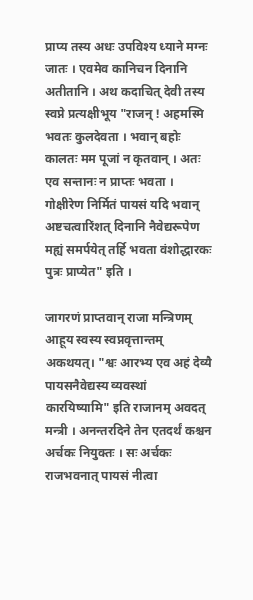प्राप्य तस्य अधः उपविश्य ध्याने मग्नः जातः । एवमेव कानिचन दिनानि अतीतानि । अथ कदाचित् देवी तस्य स्वप्ने प्रत्यक्षीभूय "राजन् ! अहमस्मि भवतः कुलदेवता । भवान् बहोः कालतः मम पूजां न कृतवान् । अतः एव सन्तानः न प्राप्तः भवता । गोक्षीरेण निर्मितं पायसं यदि भवान् अष्टचत्वारिंशत् दिनानि नैवेद्यरूपेण मह्यं समर्पयेत् तर्हि भवता वंशोद्धारकः पुत्रः प्राप्येत" इति ।

जागरणं प्राप्तवान् राजा मन्त्रिणम् आहूय स्वस्य स्वप्नवृत्तान्तम् अकथयत्। "श्वः आरभ्य एव अहं देव्यै पायसनैवेद्यस्य व्यवस्थां कारयिष्यामि" इति राजानम् अवदत् मन्त्री । अनन्तरदिने तेन एतदर्थं कश्चन अर्चकः नियुक्तः । सः अर्चकः राजभवनात् पायसं नीत्वा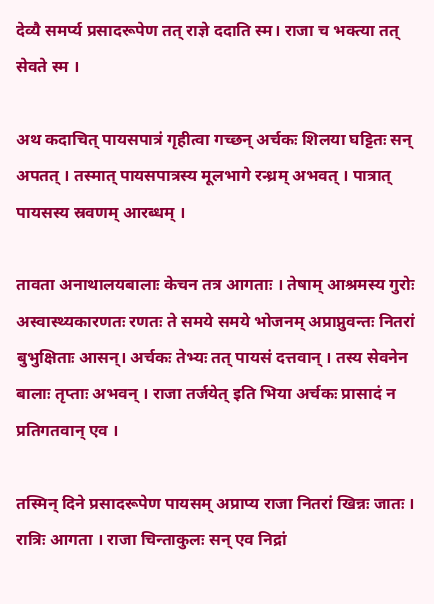देव्यै समर्प्य प्रसादरूपेण तत् राज्ञे ददाति स्म। राजा च भक्त्या तत् सेवते स्म ।

अथ कदाचित् पायसपात्रं गृहीत्वा गच्छन् अर्चकः शिलया घट्टितः सन् अपतत् । तस्मात् पायसपात्रस्य मूलभागे रन्ध्रम् अभवत् । पात्रात् पायसस्य स्रवणम् आरब्धम् ।

तावता अनाथालयबालाः केचन तत्र आगताः । तेषाम् आश्रमस्य गुरोः अस्वास्थ्यकारणतः रणतः ते समये समये भोजनम् अप्राप्नुवन्तः नितरां बुभुक्षिताः आसन्। अर्चकः तेभ्यः तत् पायसं दत्तवान् । तस्य सेवनेन बालाः तृप्ताः अभवन् । राजा तर्जयेत् इति भिया अर्चकः प्रासादं न प्रतिगतवान् एव ।

तस्मिन् दिने प्रसादरूपेण पायसम् अप्राप्य राजा नितरां खिन्नः जातः । रात्रिः आगता । राजा चिन्ताकुलः सन् एव निद्रां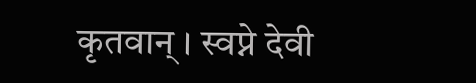कृतवान् । स्वप्ने देवी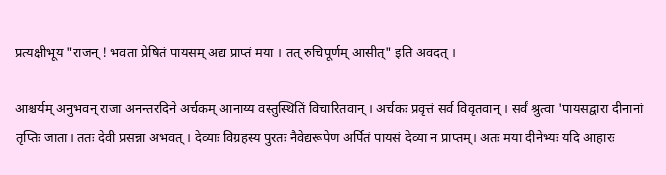प्रत्यक्षीभूय "राजन् ! भवता प्रेषितं पायसम् अद्य प्राप्तं मया । तत् रुचिपूर्णम् आसीत्" इति अवदत् ।

आश्चर्यम् अनुभवन् राजा अनन्तरदिने अर्चकम् आनाय्य वस्तुस्थितिं विचारितवान् । अर्चकः प्रवृत्तं सर्व विवृतवान् । सर्वं श्रुत्वा 'पायसद्वारा दीनानां तृप्तिः जाता। ततः देवी प्रसन्ना अभवत् । देव्याः विग्रहस्य पुरतः नैवेद्यरूपेण अर्पितं पायसं देव्या न प्राप्तम्। अतः मया दीनेभ्यः यदि आहारः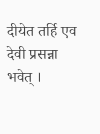दीयेत तर्हि एव देवी प्रसन्ना भवेत् ।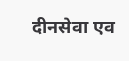दीनसेवा एव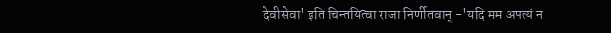देवीसेवा' इति चिन्तयित्वा राजा निर्णीतवान् -'यदि मम अपत्यं न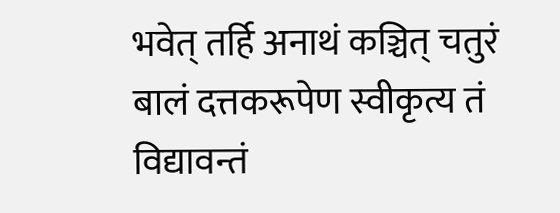भवेत् तर्हि अनाथं कञ्चित् चतुरं बालं दत्तकरूपेण स्वीकृत्य तं विद्यावन्तं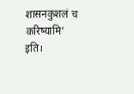शासनकुशलं च करिष्यामि' इति।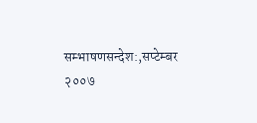सम्भाषणसन्देश:,सप्टेम्बर २००७